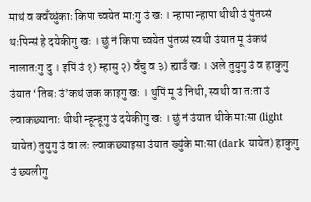माथं व क्वँय्धुंकाः किपा च्वयेत माःगु उं खः । न्हापा न्हापा थीथी उं पुंतय्सं थःपिन्सं हे दयेकीगु खः । छुं नं किपा च्वयेत पुंतय्सं स्वथी उंयात मू उंकथं नालातःगु दु । इपिं उं १) म्हासु २) वँचु व ३) ह्याउँ खः । अले तुयुगु उं व हाकुगु उंयात ‘तिबः उं’कथं जक काइगु खः । थुपिं मू उं निथी, स्वथी वा तःता उं ल्वाकछ्यानाः थीथी न्हून्हूगु उं दयेकीगु खः । छुं नं उंयात थीके माःसा (light यायेत) तुयुगु उं वा लः ल्वाकछ्याइसा उंयात ख्युंके माःसा (dark यायेत) हाकुगु उं छ्यलीगु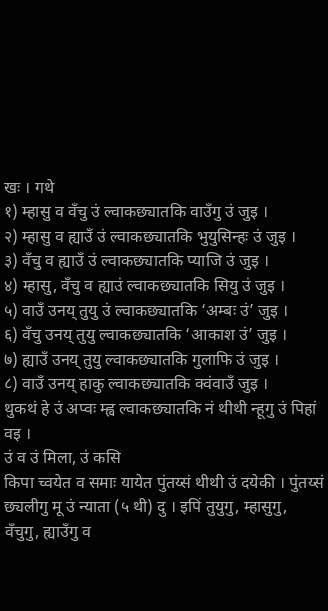खः । गथे
१) म्हासु व वँचु उं ल्वाकछ्यातकि वाउँगु उं जुइ ।
२) म्हासु व ह्याउँ उं ल्वाकछ्यातकि भुयुसिन्हः उं जुइ ।
३) वँचु व ह्याउँ उं ल्वाकछ्यातकि प्याजि उं जुइ ।
४) म्हासु, वँचु व ह्याउं ल्वाकछ्यातकि सियु उं जुइ ।
५) वाउँ उनय् तुयु उं ल्वाकछ्यातकि ‘अम्बः उं’ जुइ ।
६) वँचु उनय् तुयु ल्वाकछ्यातकि ‘आकाश उं’ जुइ ।
७) ह्याउँ उनय् तुयु ल्वाकछ्यातकि गुलाफि उं जुइ ।
८) वाउँ उनय् हाकु ल्वाकछ्यातकि क्वंवाउँ जुइ ।
थुकथं हे उं अप्वः म्ह्व ल्वाकछ्यातकि नं थीथी न्हूगु उं पिहां वइ ।
उं व उं मिला, उं कसि
किपा च्वयेत व समाः यायेत पुंतय्सं थीथी उं दयेकी । पुंतय्सं छ्यलीगु मू उं न्याता (५ थी) दु । इपिं तुयुगु, म्हासुगु, वँचुगु, ह्याउँगु व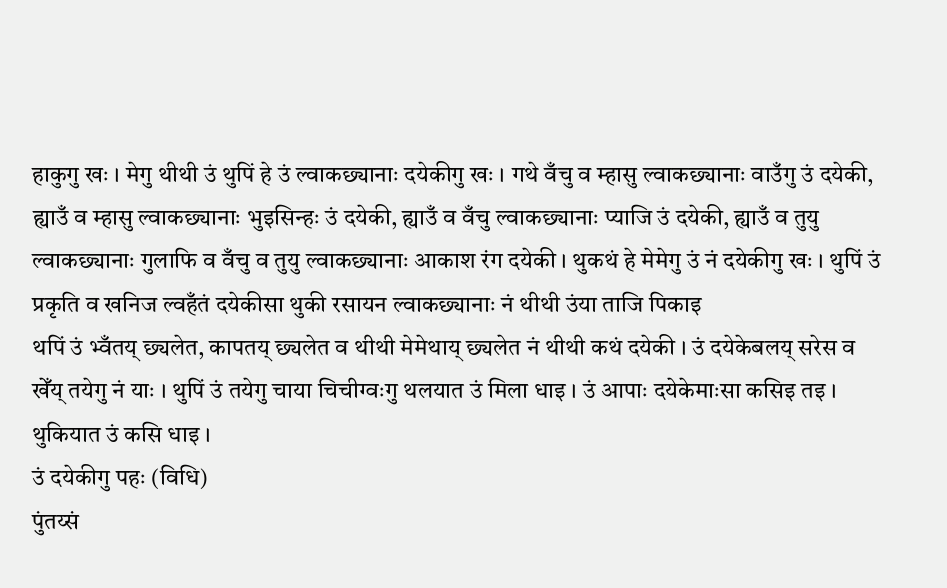हाकुगु खः । मेगु थीथी उं थुपिं हे उं ल्वाकछ्यानाः दयेकीगु खः । गथे वँचु व म्हासु ल्वाकछ्यानाः वाउँगु उं दयेकी, ह्याउँ व म्हासु ल्वाकछ्यानाः भुइसिन्हः उं दयेकी, ह्याउँ व वँचु ल्वाकछ्यानाः प्याजि उं दयेकी, ह्याउँ व तुयु ल्वाकछ्यानाः गुलाफि व वँचु व तुयु ल्वाकछ्यानाः आकाश रंग दयेकी । थुकथं हे मेमेगु उं नं दयेकीगु खः । थुपिं उं प्रकृति व खनिज ल्वहँतं दयेकीसा थुकी रसायन ल्वाकछ्यानाः नं थीथी उंया ताजि पिकाइ
थपिं उं भ्वँतय् छ्यलेत, कापतय् छ्यलेत व थीथी मेमेथाय् छ्यलेत नं थीथी कथं दयेकी । उं दयेकेबलय् सरेस व खेँय् तयेगु नं याः । थुपिं उं तयेगु चाया चिचीग्वःगु थलयात उं मिला धाइ । उं आपाः दयेकेमाःसा कसिइ तइ । थुकियात उं कसि धाइ ।
उं दयेकीगु पहः (विधि)
पुंतय्सं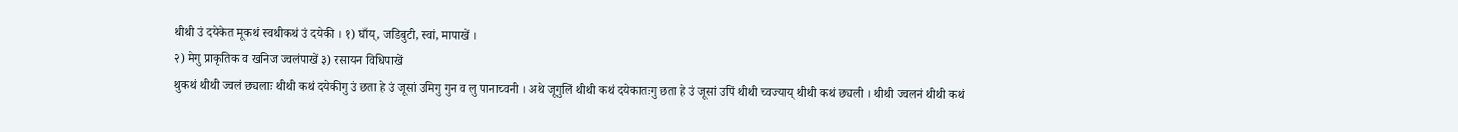थीथी उं दयेकेत मूकथं स्वथीकथं उं दयेकी । १) घाँय्, जडिबुटी, स्वां, मापाखें ।
२) मेगु प्राकृतिक व खनिज ज्वलंपाखें ३) रसायन विधिपाखें
थुकथं थीथी ज्वलं छ्यलाः थीथी कथं दयेकीगु उं छता हे उं जूसां उमिगु गुन व लु पानाच्वनी । अथे जूगुलिं थीथी कथं दयेकातःगु छता हे उं जूसां उपिं थीथी च्वज्याय् थीथी कथं छ्यली । थीथी ज्वलनं थीथी कथं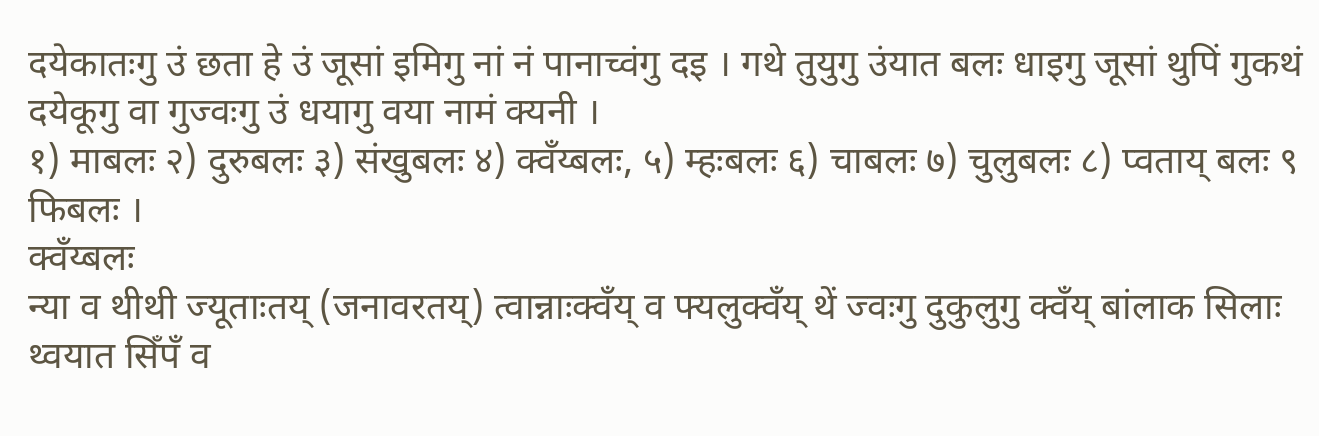दयेकातःगु उं छता हे उं जूसां इमिगु नां नं पानाच्वंगु दइ । गथे तुयुगु उंयात बलः धाइगु जूसां थुपिं गुकथं दयेकूगु वा गुज्वःगु उं धयागु वया नामं क्यनी ।
१) माबलः २) दुरुबलः ३) संखुबलः ४) क्वँय्बलः, ५) म्हःबलः ६) चाबलः ७) चुलुबलः ८) प्वताय् बलः ९ फिबलः ।
क्वँय्बलः
न्या व थीथी ज्यूताःतय् (जनावरतय्) त्वान्नाःक्वँय् व फ्यलुक्वँय् थें ज्वःगु दुकुलुगु क्वँय् बांलाक सिलाः थ्वयात सिँपँ व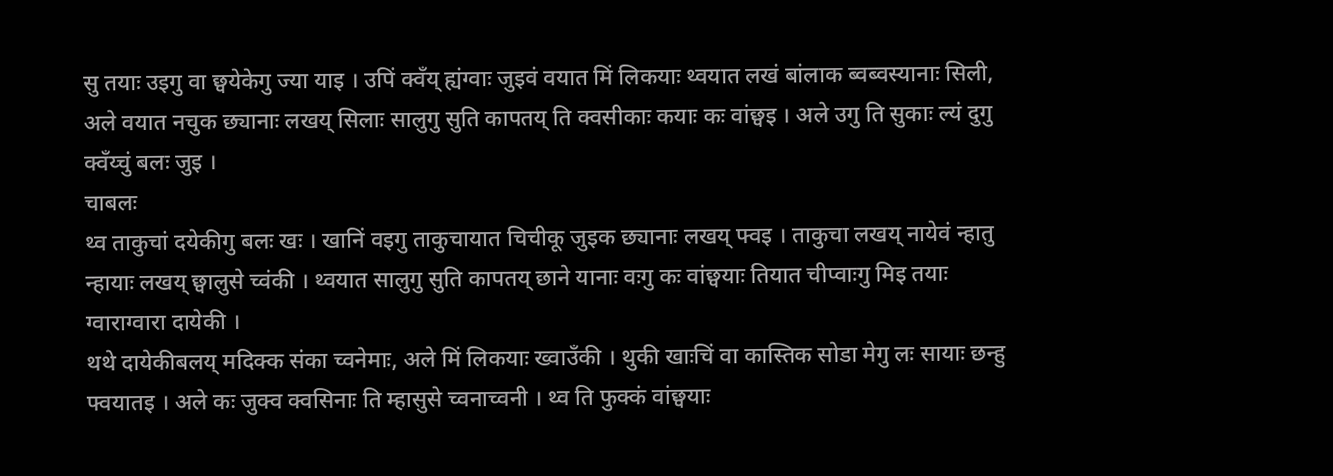सु तयाः उइगु वा छ्वयेकेगु ज्या याइ । उपिं क्वँय् ह्यंग्वाः जुइवं वयात मिं लिकयाः थ्वयात लखं बांलाक ब्वब्वस्यानाः सिली, अले वयात नचुक छ्यानाः लखय् सिलाः सालुगु सुति कापतय् ति क्वसीकाः कयाः कः वांछ्वइ । अले उगु ति सुकाः ल्यं दुगु क्वँय्चुं बलः जुइ ।
चाबलः
थ्व ताकुचां दयेकीगु बलः खः । खानिं वइगु ताकुचायात चिचीकू जुइक छ्यानाः लखय् फ्वइ । ताकुचा लखय् नायेवं न्हातु न्हायाः लखय् छ्वालुसे च्वंकी । थ्वयात सालुगु सुति कापतय् छाने यानाः वःगु कः वांछ्वयाः तियात चीप्वाःगु मिइ तयाः ग्वाराग्वारा दायेकी ।
थथे दायेकीबलय् मदिक्क संका च्वनेमाः, अले मिं लिकयाः ख्वाउँकी । थुकी खाःचिं वा कास्तिक सोडा मेगु लः सायाः छन्हु फ्वयातइ । अले कः जुक्व क्वसिनाः ति म्हासुसे च्वनाच्वनी । थ्व ति फुक्कं वांछ्वयाः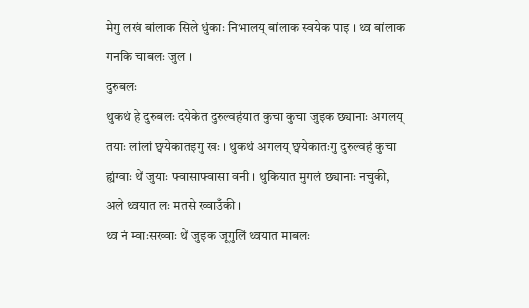मेगु लखं बांलाक सिले धुंकाः निभालय् बांलाक स्वयेक पाइ । थ्व बांलाक गनकि चाबलः जुल ।
दुरुबलः
थुकथं हे दुरुबलः दयेकेत दुरुल्वहंयात कुचा कुचा जुइक छ्यानाः अगलय् तयाः लांलां छ्वयेकातइगु खः । थुकथं अगलय् छ्वयेकातःगु दुरुल्वहं कुचा ह्यंग्वाः थें जुयाः फ्वासाफ्वासा वनी । थुकियात मुगलं छ्यानाः नचुकी, अले थ्वयात लः मतसे ख्वाउँकी ।
थ्व नं म्वाःसख्वाः थें जुइक जूगुलिं थ्वयात माबलः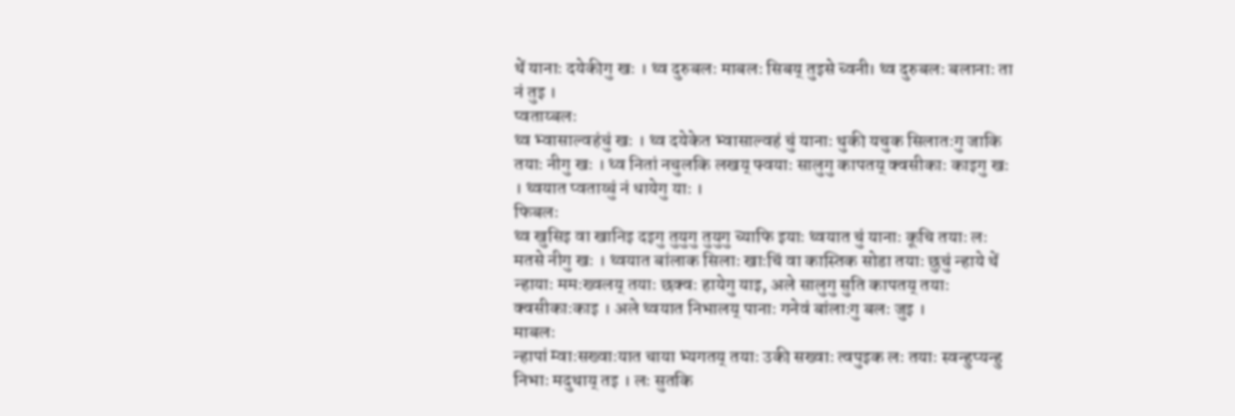थें यानाः दयेकीगु खः । थ्व दुरुबलः माबलः सिबय् तुइसे च्वनी। थ्व दुरुबलः बलानाः ता नं तुइ ।
प्वताय्बलः
थ्व भ्वासाल्वहंचुं खः । थ्व दयेकेत भ्वासाल्वहं चुं यानाः थुकी यचुक सिलातःगु जाकि तयाः नीगु खः । थ्व नितां नचुलकि लखय् फ्वयाः सालुगु कापतय् क्वसीकाः काइगु खः । थ्वयात प्वताय्चुं नं धायेगु याः ।
फिबलः
थ्व खुसिइ वा खानिइ दइगु तुयुगु तुयुगु च्याफि इयाः थ्वयात चुं यानाः कूचि तयाः लः मतसे नीगु खः । थ्वयात बांलाक सिलाः खाःचिं वा कास्तिक सोडा तयाः छुचुं न्हाये थें न्हायाः ममःख्वलय् तयाः छक्वः हायेगु याइ, अले सालुगु सुति कापतय् तयाः क्वसीकाःकाइ । अले थ्वयात निभालय् पानाः गनेवं बांलाःगु बलः जुइ ।
माबलः
न्हापां म्वाःसख्वाःयात चाया भ्यगतय् तयाः उकी सख्वाः त्वपुइक लः तयाः स्वन्हुप्यन्हु निभाः मदुथाय् तइ । लः सुतकि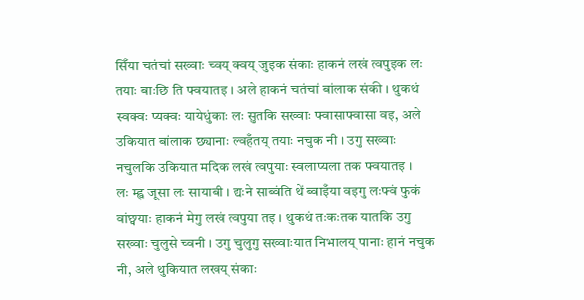सिँया चतंचां सख्वाः च्वय् क्वय् जुइक संकाः हाकनं लखं त्वपुइक लः तयाः बाःछि ति फ्वयातइ । अले हाकनं चतंचां बांलाक संकी । थुकथं स्वक्वः प्यक्वः यायेधुंकाः लः सुतकि सख्वाः फ्वासाफ्वासा वइ, अले उकियात बांलाक छ्यानाः ल्वहँतय् तयाः नचुक नी । उगु सख्वाः नचुलकि उकियात मदिक लखं त्वपुयाः स्वलाप्यला तक फ्वयातइ ।
लः म्ह्व जूसा लः सायाबी । द्यःने साब्वंति थें ब्वाइँया वइगु लःफ्वं फुकं वांछ्वयाः हाकनं मेगु लखं त्वपुया तइ । थुकथं तःकःतक यातकि उगु सख्वाः चुलुसे च्वनी । उगु चुलुगु सख्वाःयात निभालय् पानाः हानं नचुक नी, अले थुकियात लखय् संकाः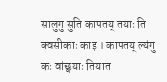सालुगु सुति कापतय् तयाः ति क्वसीकाः काइ । कापतय् ल्यंगु कः वांछ्वयाः तियात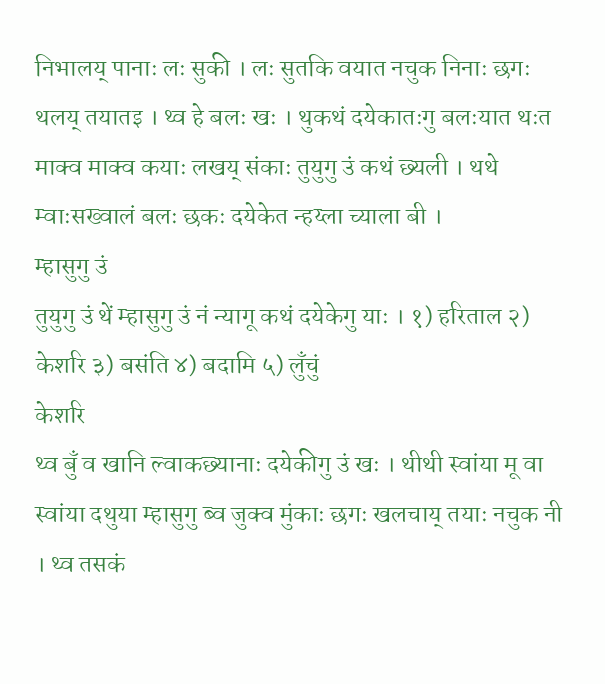निभालय् पानाः लः सुकी । लः सुतकि वयात नचुक निनाः छगः थलय् तयातइ । थ्व हे बलः खः । थुकथं दयेकातःगु बलःयात थःत माक्व माक्व कयाः लखय् संकाः तुयुगु उं कथं छ्यली । थथे म्वाःसख्वालं बलः छकः दयेकेत न्हय्ला च्याला बी ।
म्हासुगु उं
तुयुगु उं थें म्हासुगु उं नं न्यागू कथं दयेकेगु याः । १) हरिताल २) केशरि ३) बसंति ४) बदामि ५) लुँचुं
केशरि
थ्व बुँ व खानि ल्वाकछ्यानाः दयेकीगु उं खः । थीथी स्वांया मू वा स्वांया दथुया म्हासुगु ब्व जुक्व मुंकाः छगः खलचाय् तयाः नचुक नी । थ्व तसकं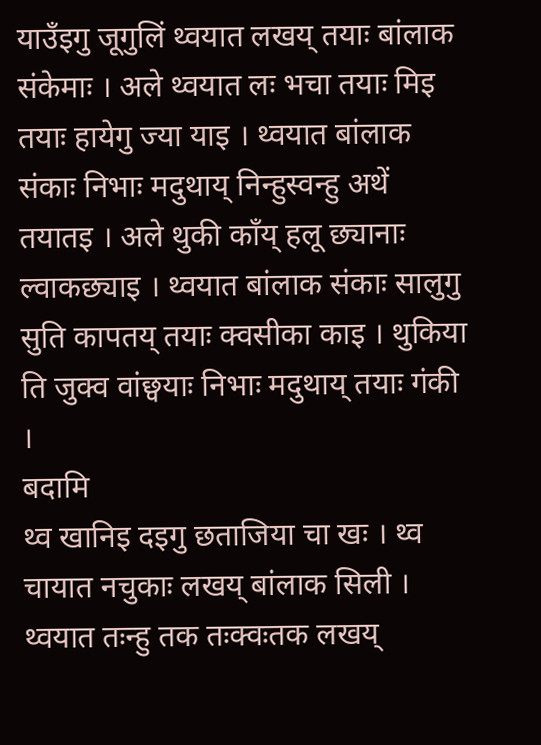याउँइगु जूगुलिं थ्वयात लखय् तयाः बांलाक संकेमाः । अले थ्वयात लः भचा तयाः मिइ तयाः हायेगु ज्या याइ । थ्वयात बांलाक संकाः निभाः मदुथाय् निन्हुस्वन्हु अथें तयातइ । अले थुकी काँय् हलू छ्यानाः ल्वाकछ्याइ । थ्वयात बांलाक संकाः सालुगु सुति कापतय् तयाः क्वसीका काइ । थुकिया ति जुक्व वांछ्वयाः निभाः मदुथाय् तयाः गंकी ।
बदामि
थ्व खानिइ दइगु छताजिया चा खः । थ्व चायात नचुकाः लखय् बांलाक सिली । थ्वयात तःन्हु तक तःक्वःतक लखय्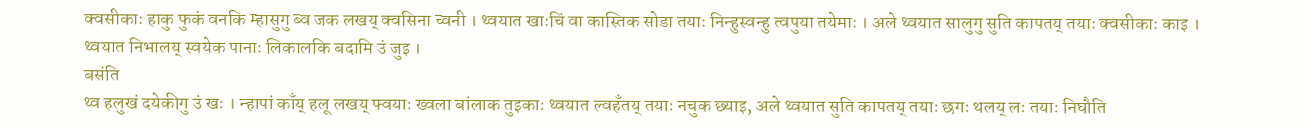क्वसीकाः हाकु फुकं वनकि म्हासुगु ब्व जक लखय् क्वसिना च्वनी । थ्वयात खाःचिं वा कास्तिक सोडा तयाः निन्हुस्वन्हु त्वपुया तयेमाः । अले थ्वयात सालुगु सुति कापतय् तयाः क्वसीकाः काइ । थ्वयात निभालय् स्वयेक पानाः लिकालकि बदामि उं जुइ ।
बसंति
थ्व हलुखं दयेकीगु उं खः । न्हापां काँय् हलू लखय् फ्वयाः ख्वला बांलाक तुइकाः थ्वयात ल्वहँतय् तयाः नचुक छ्याइ, अले थ्वयात सुति कापतय् तयाः छगः थलय् लः तयाः निघौति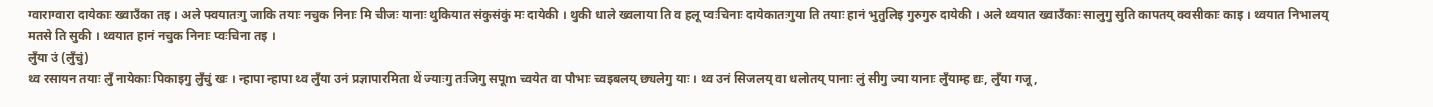ग्वाराग्वारा दायेकाः ख्वाउँका तइ । अले फ्वयातःगु जाकि तयाः नचुक निनाः मि चीजः यानाः थुकियात संकुसंकुं मः दायेकी । थुकी धाले ख्वलाया ति व हलू प्वःचिनाः दायेकातःगुया ति तयाः हानं भुतुलिइ गुरुगुरु दायेकी । अले थ्वयात ख्वाउँकाः सालुगु सुति कापतय् क्वसीकाः काइ । थ्वयात निभालय् मतसे ति सुकी । थ्वयात हानं नचुक निनाः प्वःचिना तइ ।
लुँया उं (लुँचुं)
थ्व रसायन तयाः लुँ नायेकाः पिकाइगु लुँचुं खः । न्हापा न्हापा थ्व लुँया उनं प्रज्ञापारमिता थें ज्याःगु तःजिगु सपूm च्वयेत वा पौभाः च्वइबलय् छ्यलेगु याः । थ्व उनं सिजलय् वा धलोतय् पानाः लुं सीगु ज्या यानाः लुँयाम्ह द्यः, लुँया गजू,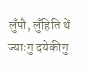लुँपौ, लुँहिति थें ज्याःगु दयेकीगु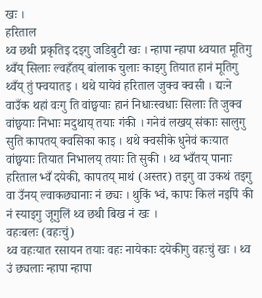खः ।
हरिताल
थ्व छथी प्रकृतिइ दइगु जडिबुटी खः । न्हापा न्हापा थ्वयात मूतिगु थ्वँय् सिलाः ल्वहँतय् बांलाक चुलाः काइगु तियात हानं मूतिगु थ्वँय् तुं फ्वयातइ । थथे यायेवं हरिताल जुक्व क्वसी । द्यःने वाउँक थहां वःगु ति वांछ्वयाः हानं निधाःस्वधाः सिलाः ति जुक्व वांछ्वयाः निभाः मदुथाय् तयाः गंकी । गनेवं लखय् संकाः सालुगु सुति कापतय् क्वसिका काइ । थथे क्वसीके धुनेवं कःयात वांछ्वयाः तियात निभालय् तयाः ति सुकी । थ्व भ्वँतय् पानाः हरिताल भ्वँ दयेकी, कापतय् माथं (अस्तर) तइगु वा उकथं तइगु वा उँनय् ल्वाकछ्यानाः नं छ्यः । थुकिं भ्वं, कापः किलं नइपिं की नं स्याइगु जूगुलिं थ्व छथी बिख नं खः ।
वहःबलः (वहःचुं)
थ्व वहःयात रसायन तयाः वहः नायेकाः दयेकीगु वहःचुं खः । थ्व उं छ्यलाः न्हापा न्हापा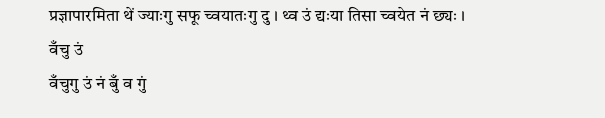प्रज्ञापारमिता थें ज्याःगु सफू च्वयातःगु दु । थ्व उं द्यःया तिसा च्वयेत नं छ्यः ।
वँचु उं
वँचुगु उं नं बुँ व गुं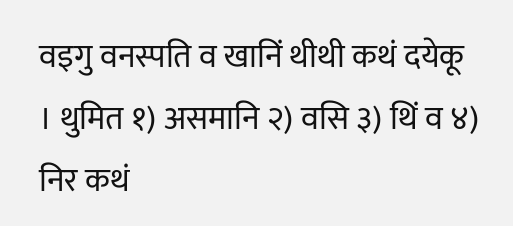वइगु वनस्पति व खानिं थीथी कथं दयेकू । थुमित १) असमानि २) वसि ३) थिं व ४) निर कथं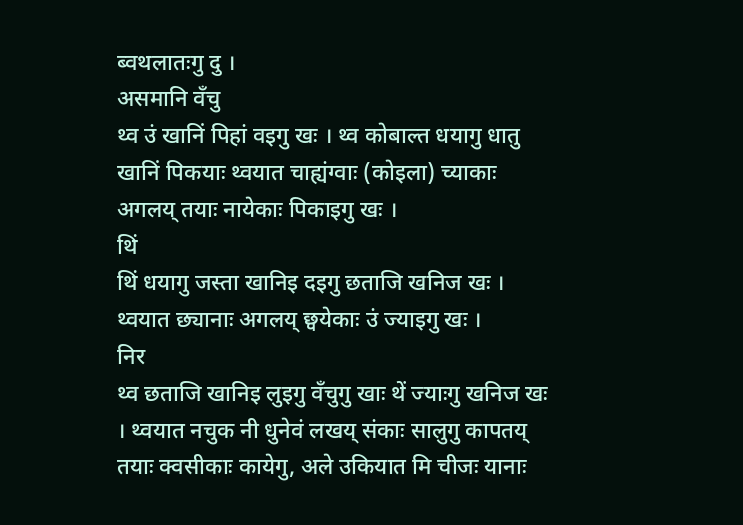ब्वथलातःगु दु ।
असमानि वँचु
थ्व उं खानिं पिहां वइगु खः । थ्व कोबाल्त धयागु धातु खानिं पिकयाः थ्वयात चाह्यंग्वाः (कोइला) च्याकाः अगलय् तयाः नायेकाः पिकाइगु खः ।
थिं
थिं धयागु जस्ता खानिइ दइगु छताजि खनिज खः । थ्वयात छ्यानाः अगलय् छ्वयेकाः उं ज्याइगु खः ।
निर
थ्व छताजि खानिइ लुइगु वँचुगु खाः थें ज्याःगु खनिज खः । थ्वयात नचुक नी धुनेवं लखय् संकाः सालुगु कापतय् तयाः क्वसीकाः कायेगु, अले उकियात मि चीजः यानाः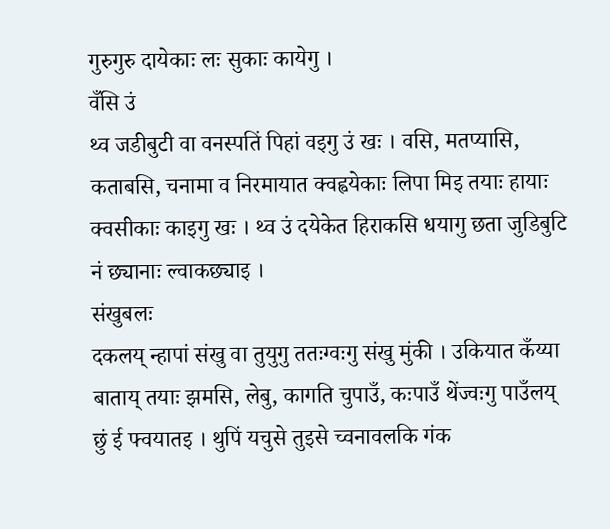गुरुगुरु दायेकाः लः सुकाः कायेगु ।
वँसि उं
थ्व जडीबुटी वा वनस्पतिं पिहां वइगु उं खः । वसि, मतप्यासि, कताबसि, चनामा व निरमायात क्वह्वयेकाः लिपा मिइ तयाः हायाः क्वसीकाः काइगु खः । थ्व उं दयेकेत हिराकसि धयागु छता जुडिबुटि नं छ्यानाः ल्वाकछ्याइ ।
संखुबलः
दकलय् न्हापां संखु वा तुयुगु ततःग्वःगु संखु मुंकी । उकियात कँय्या बाताय् तयाः झमसि, लेबु, कागति चुपाउँ, कःपाउँ थेंज्वःगु पाउँलय् छुं ई फ्वयातइ । थुपिं यचुसे तुइसे च्वनावलकि गंक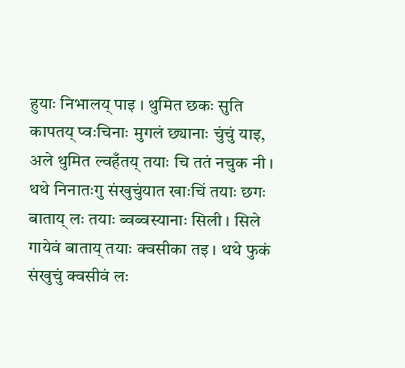हुयाः निभालय् पाइ । थुमित छकः सुति कापतय् प्वःचिनाः मुगलं छ्यानाः चुंचुं याइ, अले थुमित ल्वहँतय् तयाः चि ततं नचुक नी । थथे निनातःगु संखुचुंयात खाःचिं तयाः छगः बाताय् लः तयाः ब्वब्वस्यानाः सिली । सिले गायेवं बाताय् तयाः क्वसीका तइ । थथे फुकं संखुचुं क्वसीवं लः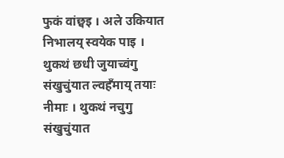फुकं वांछ्वइ । अले उकियात निभालय् स्वयेक पाइ । थुकथं छधी जुयाच्वंगु संखुचुंयात ल्वहँमाय् तयाः नीमाः । थुकथं नचुगु संखुचुंयात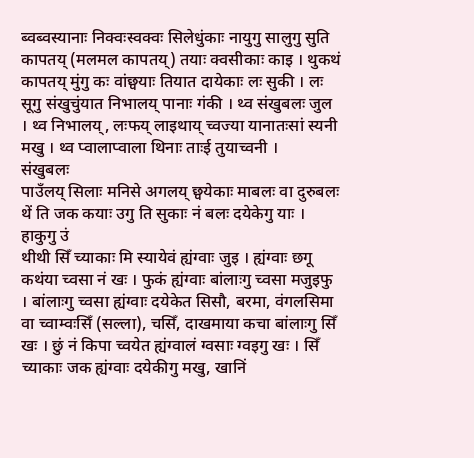ब्वब्वस्यानाः निक्वःस्वक्वः सिलेधुंकाः नायुगु सालुगु सुति कापतय् (मलमल कापतय्) तयाः क्वसीकाः काइ । थुकथं कापतय् मुंगु कः वांछ्वयाः तियात दायेकाः लः सुकी । लः सूगु संखुचुंयात निभालय् पानाः गंकी । थ्व संखुबलः जुल । थ्व निभालय्, लःफय् लाइथाय् च्वज्या यानातःसां स्यनी मखु । थ्व प्वालाप्वाला थिनाः ताःई तुयाच्वनी ।
संखुबलः
पाउँलय् सिलाः मनिसे अगलय् छ्वयेकाः माबलः वा दुरुबलः थें ति जक कयाः उगु ति सुकाः नं बलः दयेकेगु याः ।
हाकुगु उं
थीथी सिँ च्याकाः मि स्यायेवं ह्यंग्वाः जुइ । ह्यंग्वाः छगू कथंया च्वसा नं खः । फुकं ह्यंग्वाः बांलाःगु च्वसा मजुइफु । बांलाःगु च्वसा ह्यंग्वाः दयेकेत सिसौ, बरमा, वंगलसिमा वा च्वाम्वःसिँ (सल्ला), चसिँ, दाखमाया कचा बांलाःगु सिँ खः । छुं नं किपा च्वयेत ह्यंग्वालं ग्वसाः ग्वइगु खः । सिँ च्याकाः जक ह्यंग्वाः दयेकीगु मखु, खानिं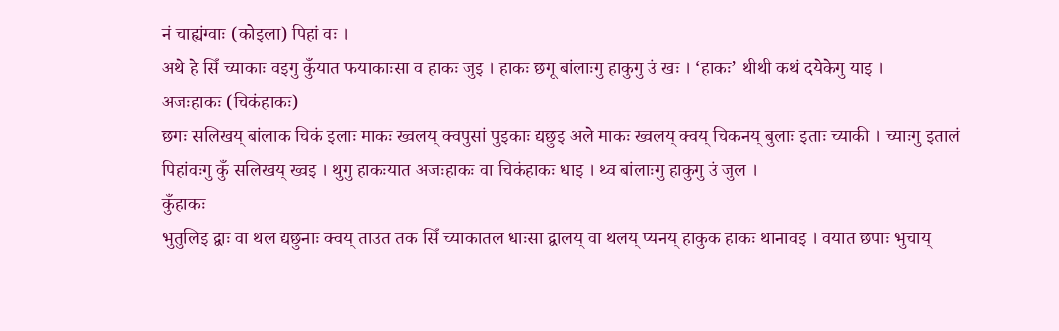नं चाह्यंग्वाः (कोइला) पिहां वः ।
अथे हे सिँ च्याकाः वइगु कुँयात फयाकाःसा व हाकः जुइ । हाकः छगू बांलाःगु हाकुगु उं खः । ‘हाकः’ थीथी कथं दयेकेगु याइ ।
अजःहाकः (चिकंहाकः)
छगः सलिखय् बांलाक चिकं इलाः माकः ख्वलय् क्वपुसां पुइकाः द्यछुइ अले माकः ख्वलय् क्वय् चिकनय् बुलाः इताः च्याकी । च्याःगु इतालं पिहांवःगु कुँ सलिखय् ख्वइ । थुगु हाकःयात अजःहाकः वा चिकंहाकः धाइ । थ्व बांलाःगु हाकुगु उं जुल ।
कुँहाकः
भुतुलिइ द्वाः वा थल द्यछुनाः क्वय् ताउत तक सिँ च्याकातल धाःसा द्वालय् वा थलय् प्यनय् हाकुक हाकः थानावइ । वयात छपाः भुचाय्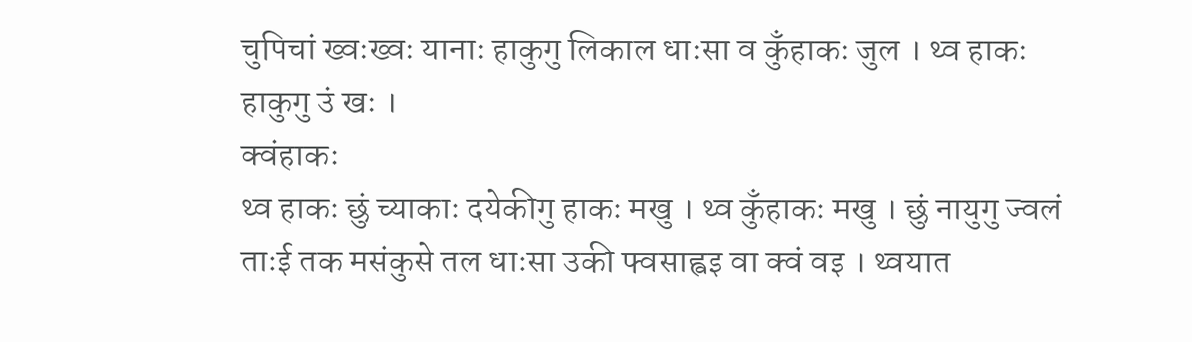चुपिचां ख्वःख्वः यानाः हाकुगु लिकाल धाःसा व कुँहाकः जुल । थ्व हाकः हाकुगु उं खः ।
क्वंहाकः
थ्व हाकः छुं च्याकाः दयेकीगु हाकः मखु । थ्व कुँहाकः मखु । छुं नायुगु ज्वलं ताःई तक मसंकुसे तल धाःसा उकी फ्वसाह्वइ वा क्वं वइ । थ्वयात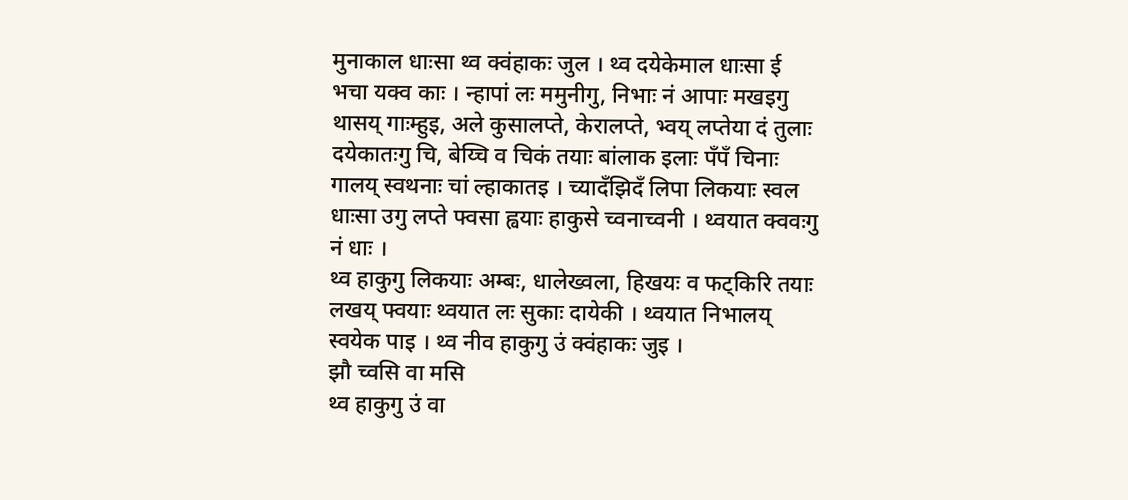मुनाकाल धाःसा थ्व क्वंहाकः जुल । थ्व दयेकेमाल धाःसा ई भचा यक्व काः । न्हापां लः ममुनीगु, निभाः नं आपाः मखइगु थासय् गाःम्हुइ, अले कुसालप्ते, केरालप्ते, भ्वय् लप्तेया दं तुलाः दयेकातःगु चि, बेय्चि व चिकं तयाः बांलाक इलाः पँपँ चिनाः गालय् स्वथनाः चां ल्हाकातइ । च्यादँझिदँ लिपा लिकयाः स्वल धाःसा उगु लप्ते फ्वसा ह्वयाः हाकुसे च्वनाच्वनी । थ्वयात क्ववःगु नं धाः ।
थ्व हाकुगु लिकयाः अम्बः, धालेख्वला, हिखयः व फट्किरि तयाः लखय् फ्वयाः थ्वयात लः सुकाः दायेकी । थ्वयात निभालय् स्वयेक पाइ । थ्व नीव हाकुगु उं क्वंहाकः जुइ ।
झौ च्वसि वा मसि
थ्व हाकुगु उं वा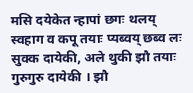मसि दयेकेत न्हापां छगः थलय् स्वहाग व कपू तयाः प्यब्वय् छब्व लः सुक्क दायेकी, अले थुकी झौ तयाः गुरुगुरु दायेकी । झौ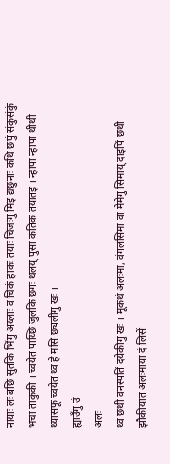नायाः लः बछि सुतकि भिंगु अय्लाः व चिकं हाकः तयाः चिजःगु मिइ द्यछुनाः कथि छपुं संकुसंकुं भचा ताकुकी । च्वयेत पाय्छि जुलकि छगः थलय् पुसा कतिक तयातइ । न्हापा न्हापा थीथी थ्यासफू च्वयेत थ्व हे मसि छ्यलीगु खः ।
ह्याउँगु उं
अलः
थ्व छथी वनस्पतिं दयेकीगु खः । मूकथं अलःमा, वंगलसिमा वा मेमेगु सिमाय् दाइपिं छथी झौकीयात अलःमाया दं लिसें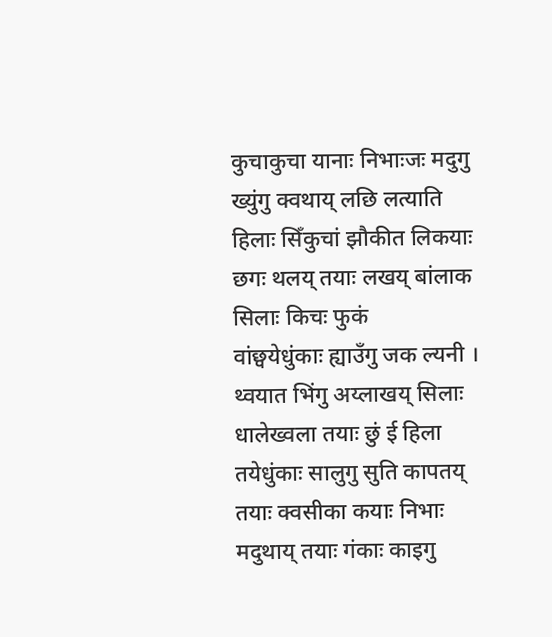कुचाकुचा यानाः निभाःजः मदुगु ख्युंगु क्वथाय् लछि लत्याति हिलाः सिँकुचां झौकीत लिकयाः छगः थलय् तयाः लखय् बांलाक सिलाः किचः फुकं
वांछ्वयेधुंकाः ह्याउँगु जक ल्यनी । थ्वयात भिंगु अय्लाखय् सिलाः धालेख्वला तयाः छुं ई हिला तयेधुंकाः सालुगु सुति कापतय् तयाः क्वसीका कयाः निभाः मदुथाय् तयाः गंकाः काइगु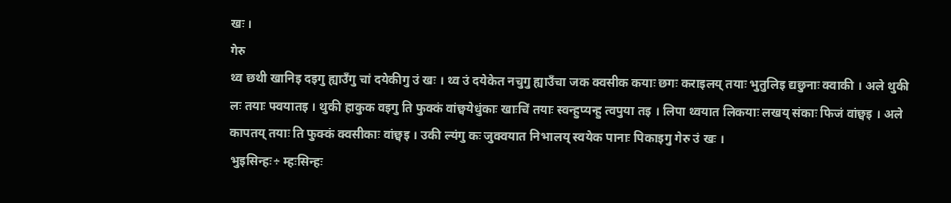खः ।
गेरु
थ्व छथी खानिइ दइगु ह्याउँगु चां दयेकीगु उं खः । थ्व उं दयेकेत नचुगु ह्याउँचा जक क्वसीक कयाः छगः कराइलय् तयाः भुतुलिइ द्यछुनाः क्वाकी । अले थुकी लः तयाः फ्वयातइ । थुकी हाकुक वइगु ति फुक्कं वांछ्वयेधुंकाः खाःचिं तयाः स्वन्हुप्यन्हु त्वपुया तइ । लिपा थ्वयात लिकयाः लखय् संकाः फिजं वांछ्वइ । अले कापतय् तयाः ति फुक्कं क्वसीकाः वांछ्वइ । उकी ल्यंगु कः जुक्वयात निभालय् स्वयेक पानाः पिकाइगु गेरु उं खः ।
भुइसिन्हः÷ म्हःसिन्हः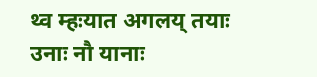थ्व म्हःयात अगलय् तयाः उनाः नौ यानाः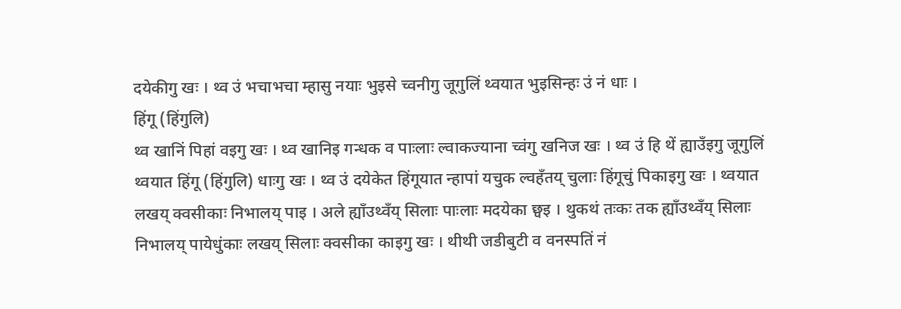दयेकीगु खः । थ्व उं भचाभचा म्हासु नयाः भुइसे च्वनीगु जूगुलिं थ्वयात भुइसिन्हः उं नं धाः ।
हिंगू (हिंगुलि)
थ्व खानिं पिहां वइगु खः । थ्व खानिइ गन्धक व पाःलाः ल्वाकज्याना च्वंगु खनिज खः । थ्व उं हि थें ह्याउँइगु जूगुलिं थ्वयात हिंगू (हिंगुलि) धाःगु खः । थ्व उं दयेकेत हिंगूयात न्हापां यचुक ल्वहँतय् चुलाः हिंगूचुं पिकाइगु खः । थ्वयात लखय् क्वसीकाः निभालय् पाइ । अले ह्याँउथ्वँय् सिलाः पाःलाः मदयेका छ्वइ । थुकथं तःकः तक ह्याँउथ्वँय् सिलाः निभालय् पायेधुंकाः लखय् सिलाः क्वसीका काइगु खः । थीथी जडीबुटी व वनस्पतिं नं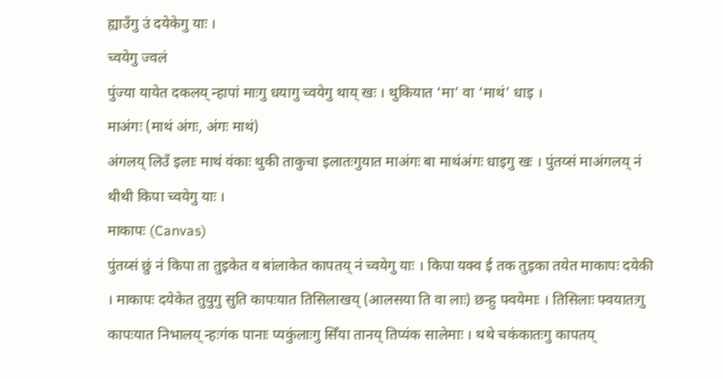ह्याउँगु उं दयेकेगु याः ।
च्वयेगु ज्वलं
पुंज्या यायेत दकलय् न्हापां माःगु धयागु च्वयेगु थाय् खः । थुकियात ‘मा’ वा ‘माथं’ धाइ ।
माअंगः (माथं अंगः, अंगः माथं)
अंगलय् लिउँ इलाः माथं वंकाः थुकी ताकुचा इलातःगुयात माअंगः बा माथंअंगः धाइगु खः । पुंतय्सं माअंगलय् नं थीथी किपा च्वयेगु याः ।
माकापः (Canvas)
पुंतय्सं छुं नं किपा ता तुइकेत व बांलाकेत कापतय् नं च्वयेगु याः । किपा यक्व ई तक तुइका तयेत माकापः दयेकी । माकापः दयेकेत तुयुगु सुति कापःयात तिसिलाखय् (आलसया ति वा लाः) छन्हु फ्वयेमाः । तिसिलाः फ्वयातःगु कापःयात निभालय् न्हःगंक पानाः प्यकुंलाःगु सिँया तानय् तिप्यंक सालेमाः । थथे चकंकातःगु कापतय्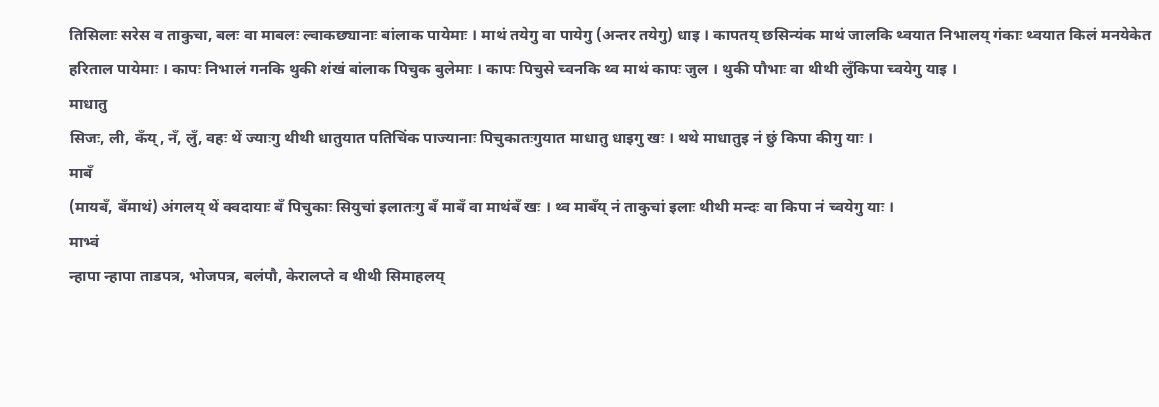तिसिलाः सरेस व ताकुचा, बलः वा माबलः ल्वाकछ्यानाः बांलाक पायेमाः । माथं तयेगु वा पायेगु (अन्तर तयेगु) धाइ । कापतय् छसिन्यंक माथं जालकि थ्वयात निभालय् गंकाः थ्वयात किलं मनयेकेत हरिताल पायेमाः । कापः निभालं गनकि थुकी शंखं बांलाक पिचुक बुलेमाः । कापः पिचुसे च्वनकि थ्व माथं कापः जुल । थुकी पौभाः वा थीथी लुँकिपा च्वयेगु याइ ।
माधातु
सिजः, ली, कँय्, नँ, लुँ, वहः थें ज्याःगु थीथी धातुयात पतिचिंक पाज्यानाः पिचुकातःगुयात माधातु धाइगु खः । थथे माधातुइ नं छुं किपा कीगु याः ।
माबँ
(मायबँ, बँमाथं) अंगलय् थें क्वदायाः बँ पिचुकाः सियुचां इलातःगु बँ माबँ वा माथंबँ खः । थ्व माबँय् नं ताकुचां इलाः थीथी मन्दः वा किपा नं च्वयेगु याः ।
माभ्वं
न्हापा न्हापा ताडपत्र, भोजपत्र, बलंपौ, केरालप्ते व थीथी सिमाहलय्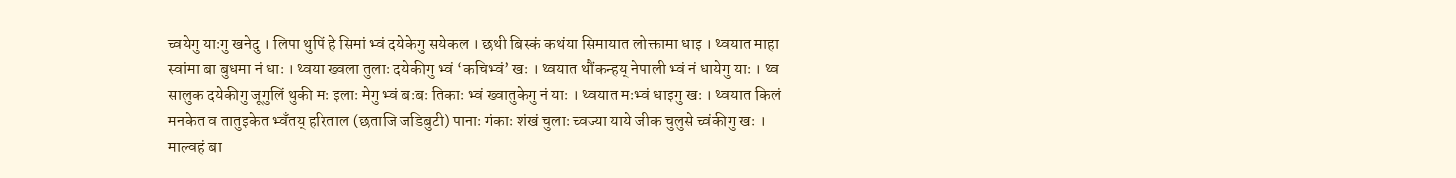च्वयेगु याःगु खनेदु । लिपा थुपिं हे सिमां भ्वं दयेकेगु सयेकल । छथी बिस्कं कथंया सिमायात लोक्तामा धाइ । थ्वयात माहा स्वांमा बा बुधमा नं धाः । थ्वया ख्वला तुलाः दयेकीगु भ्वं ‘कचिभ्वं’ खः । थ्वयात थौंकन्हय् नेपाली भ्वं नं धायेगु याः । थ्व सालुक दयेकीगु जूगुलिं थुकी मः इलाः मेगु भ्वं बःबः तिकाः भ्वं ख्वातुकेगु नं याः । थ्वयात मःभ्वं धाइगु खः । थ्वयात किलं मनकेत व तातुइकेत भ्वँतय् हरिताल (छताजि जडिबुटी) पानाः गंकाः शंखं चुलाः च्वज्या याये जीक चुलुसे च्वंकीगु खः ।
माल्वहं बा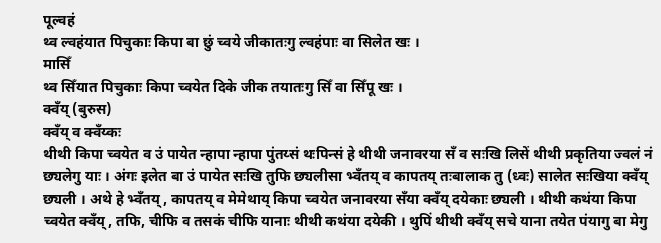पूल्वहं
थ्व ल्वहंयात पिचुकाः किपा बा छुं च्वये जीकातःगु ल्वहंपाः वा सिलेत खः ।
मासिँ
थ्व सिँयात पिचुकाः किपा च्वयेत दिके जीक तयातःगु सिँ वा सिँपू खः ।
क्वँय् (बुरुस)
क्वँय् व क्वँय्कः
थीथी किपा च्वयेत व उं पायेत न्हापा न्हापा पुंतय्सं थःपिन्सं हे थीथी जनावरया सँ व सःखि लिसें थीथी प्रकृतिया ज्वलं नं छ्यलेगु याः । अंगः इलेत बा उं पायेत सःखि तुफि छ्यलीसा भ्वँतय् व कापतय् तःबालाक तु (ध्वः) सालेत सःखिया क्वँय् छ्यली । अथे हे भ्वँतय्, कापतय् व मेमेथाय् किपा च्वयेत जनावरया सँया क्वँय् दयेकाः छ्यली । थीथी कथंया किपा च्वयेत क्वँय्, तफि, चीफि व तसकं चीफि यानाः थीथी कथंया दयेकी । थुपिं थीथी क्वँय् सचे याना तयेत पंयागु बा मेगु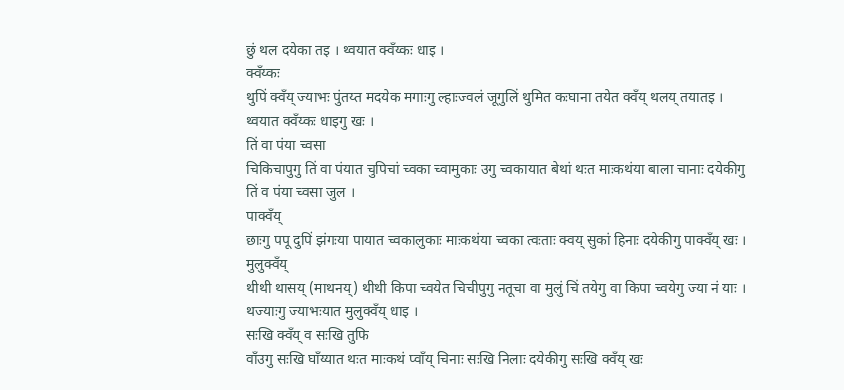छुं थल दयेका तइ । थ्वयात क्वँय्कः धाइ ।
क्वँय्कः
थुपिं क्वँय् ज्याभः पुंतय्त मदयेक मगाःगु ल्हाःज्वलं जूगुलिं थुमित कःघाना तयेत क्वँय् थलय् तयातइ । थ्वयात क्वँय्कः धाइगु खः ।
तिं वा पंया च्वसा
चिकिचापुगु तिं वा पंयात चुपिचां च्वका च्वामुकाः उगु च्वकायात बेथां थःत माःकथंया बाला चानाः दयेकीगु तिं व पंया च्वसा जुल ।
पाक्वँय्
छाःगु पपू दुपिं झंगःया पायात च्वकालुकाः माःकथंया च्वका त्वःताः क्वय् सुकां हिनाः दयेकीगु पाक्वँय् खः ।
मुलुक्वँय्
थीथी थासय् (माथनय्) थीथी किपा च्वयेत चिचीपुगु नतूचा वा मुलुं चिं तयेगु वा किपा च्वयेगु ज्या नं याः । थज्याःगु ज्याभःयात मुलुक्वँय् धाइ ।
सःखि क्वँय् व सःखि तुफि
वाँउगु सःखि घाँय्यात थःत माःकथं प्वाँय् चिनाः सःखि निलाः दयेकीगु सःखि क्वँय् खः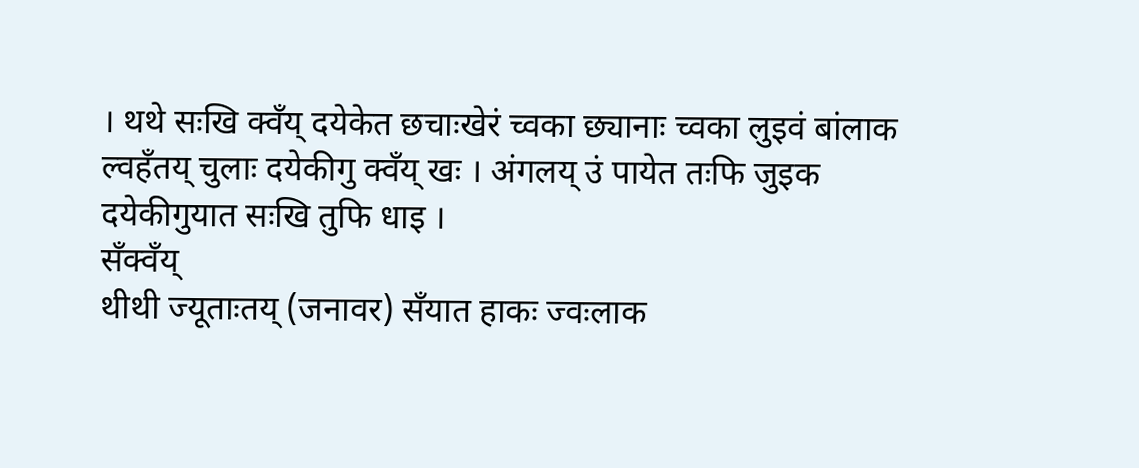। थथे सःखि क्वँय् दयेकेत छचाःखेरं च्वका छ्यानाः च्वका लुइवं बांलाक ल्वहँतय् चुलाः दयेकीगु क्वँय् खः । अंगलय् उं पायेत तःफि जुइक दयेकीगुयात सःखि तुफि धाइ ।
सँक्वँय्
थीथी ज्यूताःतय् (जनावर) सँयात हाकः ज्वःलाक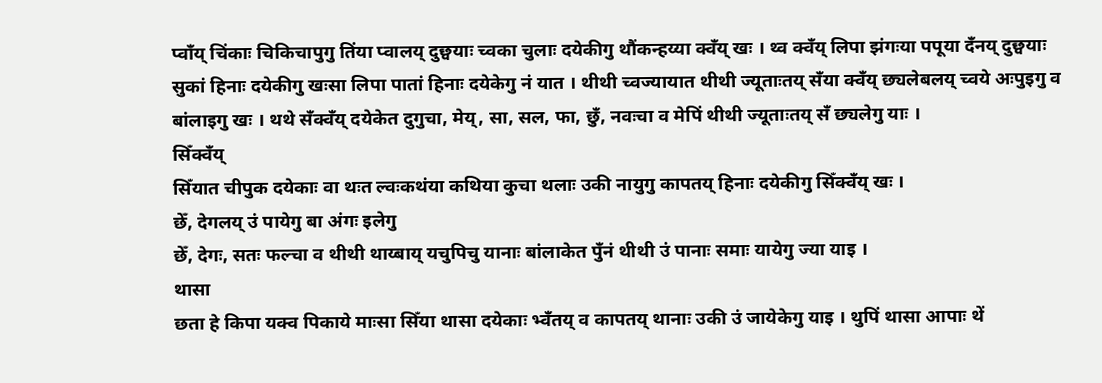प्वाँय् चिंकाः चिकिचापुगु तिंया प्वालय् दुछ्वयाः च्वका चुलाः दयेकीगु थौंकन्हय्या क्वँय् खः । थ्व क्वँय् लिपा झंगःया पपूया दँनय् दुछ्वयाः सुकां हिनाः दयेकीगु खःसा लिपा पातां हिनाः दयेकेगु नं यात । थीथी च्वज्यायात थीथी ज्यूताःतय् सँया क्वँय् छ्यलेबलय् च्वये अःपुइगु व बांलाइगु खः । थथे सँक्वँय् दयेकेत दुगुचा, मेय्, सा, सल, फा, छुँ, नवःचा व मेपिं थीथी ज्यूताःतय् सँ छ्यलेगु याः ।
सिँक्वँय्
सिँयात चीपुक दयेकाः वा थःत ल्वःकथंया कथिया कुचा थलाः उकी नायुगु कापतय् हिनाः दयेकीगु सिँक्वँय् खः ।
छेँ, देगलय् उं पायेगु बा अंगः इलेगु
छेँ, देगः, सतः फल्चा व थीथी थाय्बाय् यचुपिचु यानाः बांलाकेत पुँनं थीथी उं पानाः समाः यायेगु ज्या याइ ।
थासा
छता हे किपा यक्व पिकाये माःसा सिँया थासा दयेकाः भ्वँतय् व कापतय् थानाः उकी उं जायेकेगु याइ । थुपिं थासा आपाः थें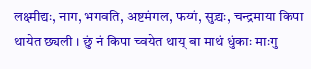लक्ष्मीद्यः, नाग, भगवति, अष्टमंगल, फय्गं, सुद्र्यः, चन्द्रमाया किपा थायेत छ्यली । छुं नं किपा च्वयेत थाय् बा माथं धुंकाः माःगु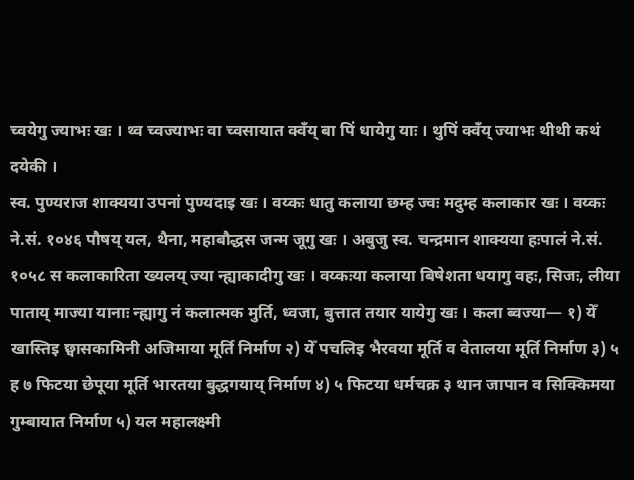च्वयेगु ज्याभः खः । थ्व च्वज्याभः वा च्वसायात क्वँय् बा पिं धायेगु याः । थुपिं क्वँय् ज्याभः थीथी कथं दयेकी ।
स्व. पुण्यराज शाक्यया उपनां पुण्यदाइ खः । वय्कः धातु कलाया छम्ह ज्वः मदुम्ह कलाकार खः । वय्कः ने.सं. १०४६ पौषय् यल, थैना, महाबौद्धस जन्म जूगु खः । अबुजु स्व. चन्द्रमान शाक्यया हःपालं ने.सं. १०५८ स कलाकारिता ख्यलय् ज्या न्ह्याकादीगु खः । वय्कःया कलाया बिषेशता धयागु वहः, सिजः, लीया पाताय् माज्या यानाः न्ह्यागु नं कलात्मक मुर्ति, ध्वजा, बुत्तात तयार यायेगु खः । कला ब्वज्या— १) येँ खास्तिइ छ्वासकामिनी अजिमाया मूर्ति निर्माण २) येँ पचलिइ भैरवया मूर्ति व वेतालया मूर्ति निर्माण ३) ५ ह ७ फिटया छेपूया मूर्ति भारतया बुद्धगयाय् निर्माण ४) ५ फिटया धर्मचक्र ३ थान जापान व सिक्किमया गुम्बायात निर्माण ५) यल महालक्ष्मी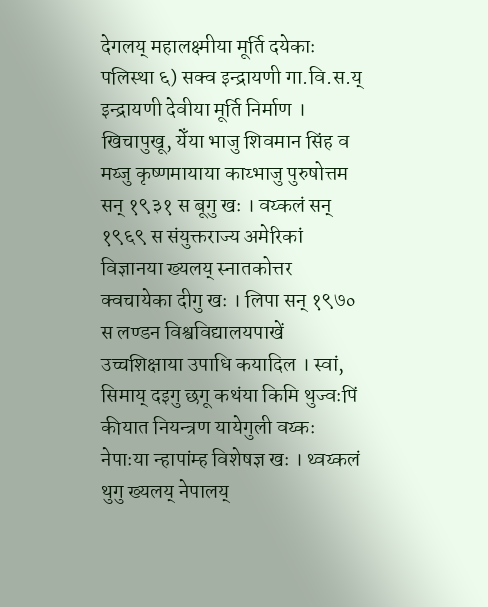देगलय् महालक्ष्मीया मूर्ति दयेकाः पलिस्था ६) सक्व इन्द्रायणी गा.वि.स.य् इन्द्रायणी देवीया मूर्ति निर्माण ।
खिचापुखू, येँया भाजु शिवमान सिंह व मय्जु कृष्णमायाया काय्भाजु पुरुषोत्तम सन् १९३१ स बूगु खः । वय्कलं सन् १९६९ स संयुक्तराज्य अमेरिकां विज्ञानया ख्यलय् स्नातकोत्तर क्वचायेका दीगु खः । लिपा सन् १९७० स लण्डन विश्वविद्यालयपाखें उच्चशिक्षाया उपाधि कयादिल । स्वां, सिमाय् दइगु छगू कथंया किमि थुज्वःपिं कीयात नियन्त्रण यायेगुली वय्कः नेपाःया न्हापांम्ह विशेषज्ञ खः । थ्वय्कलं थुगु ख्यलय् नेपालय्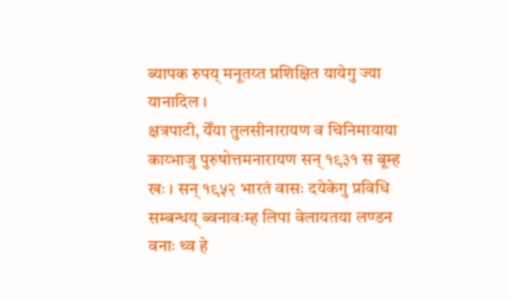ब्यापक रुपय् मनूतय्त प्रशिक्षित यायेगु ज्या यानादिल ।
क्षत्रपाटी, येँया तुलसीनारायण व चिनिमायाया काय्भाजु पुरुषोत्तमनारायण सन् १९३१ स बूम्ह खः । सन् १९५२ भारतं वासः दयेकेगु प्रविधि सम्बन्धय् ब्वनावःम्ह लिपा वेलायतया लण्डन वनाः थ्व हे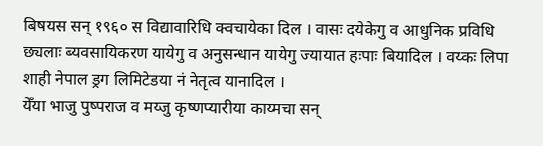बिषयस सन् १९६० स विद्यावारिधि क्वचायेका दिल । वासः दयेकेगु व आधुनिक प्रविधि छ्यलाः ब्यवसायिकरण यायेगु व अनुसन्धान यायेगु ज्यायात हःपाः बियादिल । वय्कः लिपा शाही नेपाल ड्रग लिमिटेडया नं नेतृत्व यानादिल ।
येँया भाजु पुष्पराज व मय्जु कृष्णप्यारीया काय्मचा सन्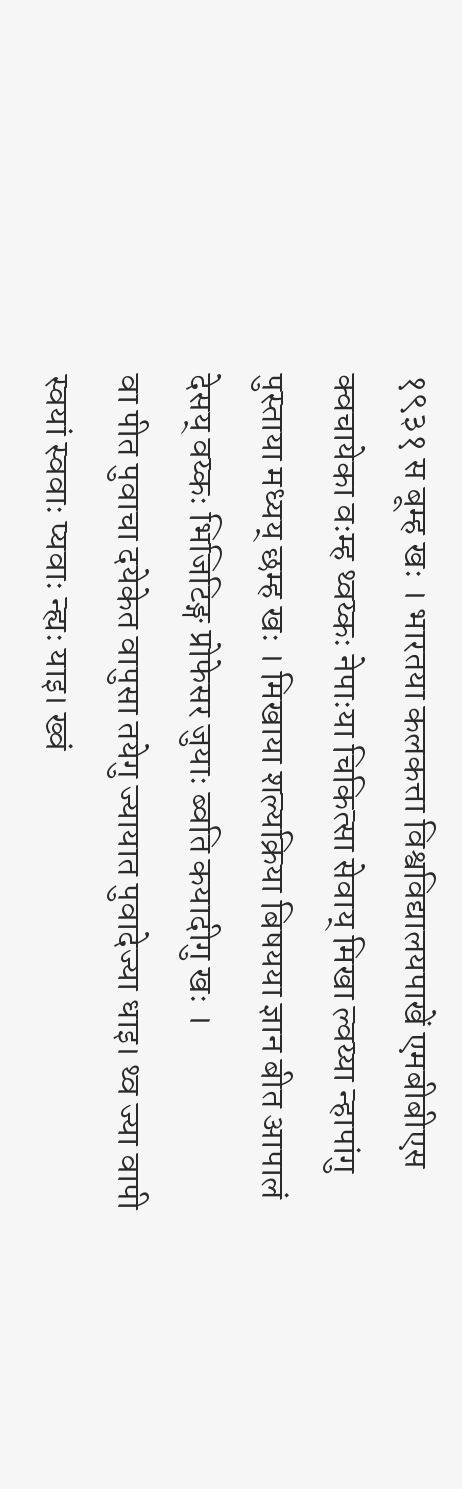१९३१ स बूम्ह खः । भारतया कलकत्ता विश्वविद्यालयपाखें एमबीबीएस क्वचायेका वःम्ह थ्वय्कः नेपाःया चिकित्सा सेवाय् मिखा ल्वय्या न्हापांगु पुस्ताया मध्यय् छम्ह खः । मिखाया शल्यक्रिया बिषयया ज्ञान बीत आपालं देसय् वय्कः भिजिटिङ्ग प्रोफेसर जुयाः ब्वति कयादीगु खः ।
वा पीत पुवाचा दयेकेत वापुसा तयेगु ज्यायात पुवादेज्या धाइ। थ्व ज्या वापी स्वयां स्ववाः प्यवाः न्ह्यः याइ। ख्वं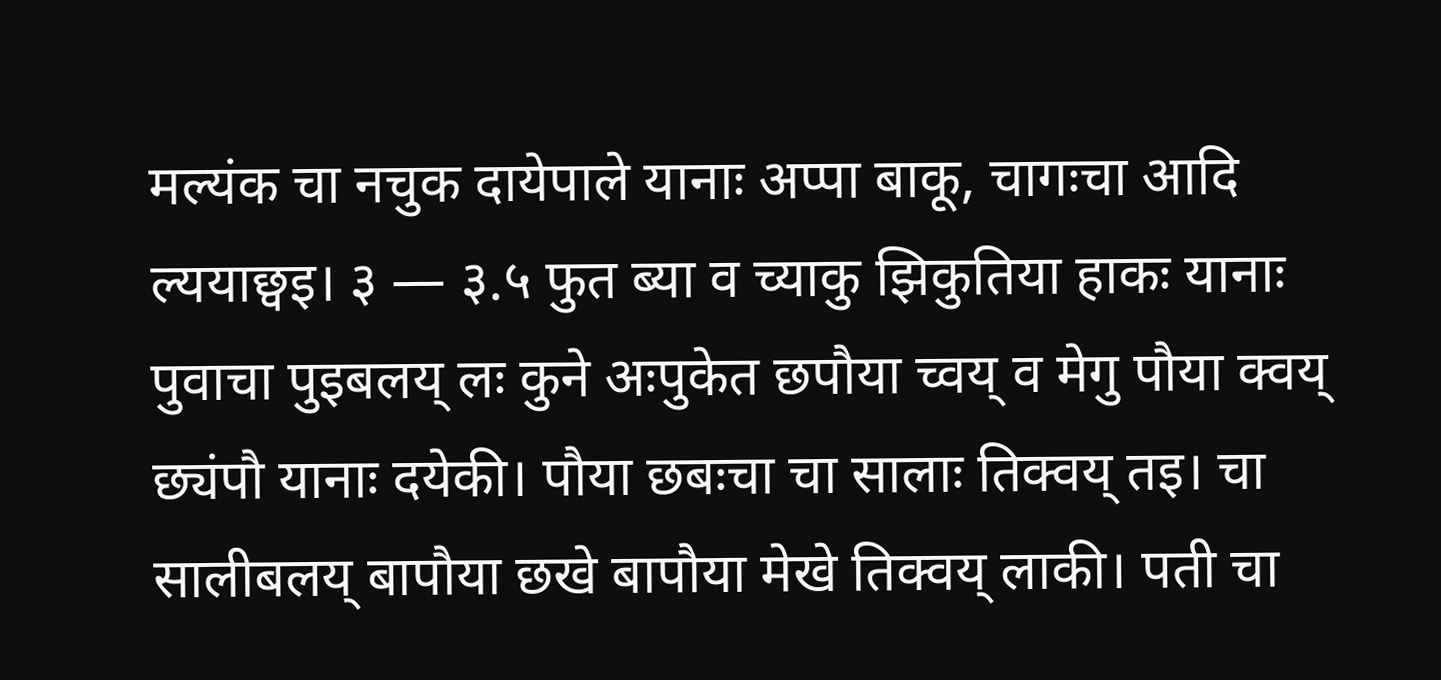मल्यंक चा नचुक दायेपाले यानाः अप्पा बाकू, चागःचा आदि ल्ययाछ्वइ। ३ — ३.५ फुत ब्या व च्याकु झिकुतिया हाकः यानाः पुवाचा पुइबलय् लः कुने अःपुकेत छपौया च्वय् व मेगु पौया क्वय् छ्यंपौ यानाः दयेकी। पौया छबःचा चा सालाः तिक्वय् तइ। चा सालीबलय् बापौया छखे बापौया मेखे तिक्वय् लाकी। पती चा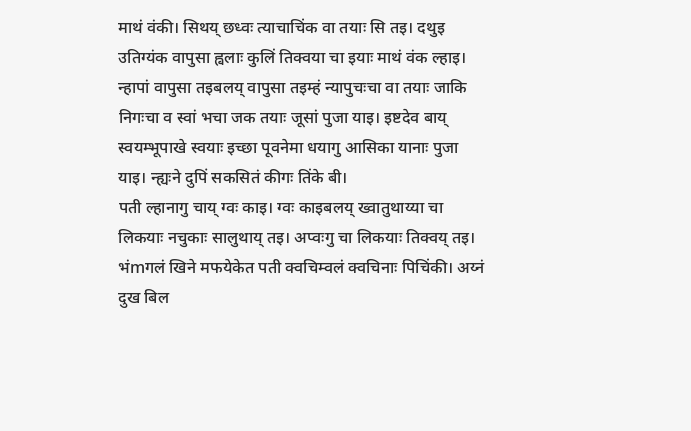माथं वंकी। सिथय् छध्वः त्याचाचिंक वा तयाः सि तइ। दथुइ उतिग्यंक वापुसा ह्वलाः कुलिं तिक्वया चा इयाः माथं वंक ल्हाइ।
न्हापां वापुसा तइबलय् वापुसा तइम्हं न्यापुचःचा वा तयाः जाकि निगःचा व स्वां भचा जक तयाः जूसां पुजा याइ। इष्टदेव बाय् स्वयम्भूपाखे स्वयाः इच्छा पूवनेमा धयागु आसिका यानाः पुजा याइ। न्ह्यःने दुपिं सकसितं कीगः तिंके बी।
पती ल्हानागु चाय् ग्वः काइ। ग्वः काइबलय् ख्वातुथाय्या चा लिकयाः नचुकाः सालुथाय् तइ। अप्वःगु चा लिकयाः तिक्वय् तइ। भंmगलं खिने मफयेकेत पती क्वचिम्वलं क्वचिनाः पिचिंकी। अय्नं दुख बिल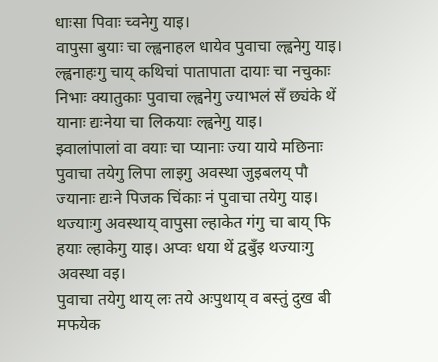धाःसा पिवाः च्वनेगु याइ।
वापुसा बुयाः चा ल्ह्वनाहल धायेव पुवाचा ल्ह्वनेगु याइ। ल्ह्वनाहःगु चाय् कथिचां पातापाता दायाः चा नचुकाः निभाः क्यातुकाः पुवाचा ल्ह्वनेगु ज्याभलं सँ छ्यंके थें यानाः द्यःनेया चा लिकयाः ल्ह्वनेगु याइ।
झ्वालांपालां वा वयाः चा प्यानाः ज्या याये मछिनाः पुवाचा तयेगु लिपा लाइगु अवस्था जुइबलय् पौ ज्यानाः द्यःने पिजक चिंकाः नं पुवाचा तयेगु याइ। थज्याःगु अवस्थाय् वापुसा ल्हाकेत गंगु चा बाय् फि हयाः ल्हाकेगु याइ। अप्वः धया थें द्वबुँइ थज्याःगु अवस्था वइ।
पुवाचा तयेगु थाय् लः तये अःपुथाय् व बस्तुं दुख बी मफयेक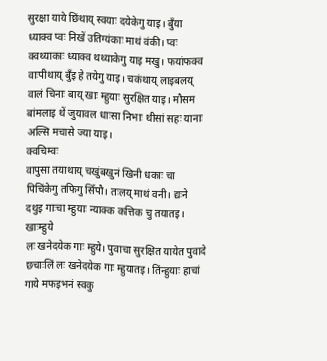सुरक्षा याये छिंथाय् स्वयाः दयेकेगु याइ। बुँया ध्याक्व प्वः निखें उतिग्यंकाः माथं वंकी। प्वः क्वथ्याकाः ध्याक्व थथ्याकेगु याइ मखु। फयांफक्व वाःपीथाय् बुँइ हे तयेगु याइ। चकंथाय् लाइबलय् वालं चिनाः बाय् खाः म्हुयाः सुरक्षित याइ। मौसम बांमलाइ थें जुयावल धाःसा निभाः थीसां सहः यानाः अल्सि मचासे ज्या याइ।
क्वचिम्वः
वापुसा तयाथाय् चखुंबखुनं खिनी धकाः चा पिचिंकेगु तफिगु सिँपौ। तःलय् माथं वनी। द्यःने दथुइ गाःचा म्हुयाः न्याक्क कत्तिक चु तयातइ।
खाःम्हुये
लः खनेदयेक गाः म्हुये। पुवाचा सुरक्षित यायेत पुवादे छचाःलिं लः खनेदयेक गाः म्हुयातइ। तिंन्हुयाः हाचां गाये मफइभनं स्वकु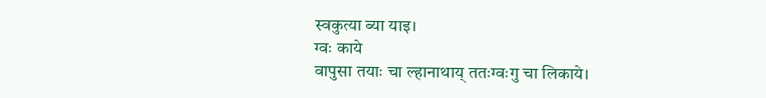स्वकुत्या ब्या याइ।
ग्वः काये
वापुसा तयाः चा ल्हानाथाय् ततःग्वःगु चा लिकाये।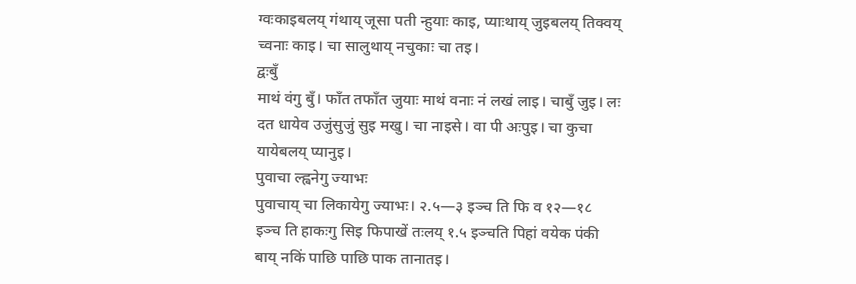ग्वःकाइबलय् गंथाय् जूसा पती न्हुयाः काइ, प्याःथाय् जुइबलय् तिक्वय् च्वनाः काइ। चा सालुथाय् नचुकाः चा तइ।
द्वःबुँ
माथं वंगु बुँ। फाँत तफाँत जुयाः माथं वनाः नं लखं लाइ। चाबुँ जुइ। लः दत धायेव उजुंसुजुं सुइ मखु। चा नाइसे। वा पी अःपुइ। चा कुचा यायेबलय् प्यानुइ।
पुवाचा ल्ह्वनेगु ज्याभः
पुवाचाय् चा लिकायेगु ज्याभः। २.५—३ इञ्च ति फि व १२—१८ इञ्च ति हाकःगु सिइ फिपाखें तःलय् १.५ इञ्चति पिहां वयेक पंकी बाय् नकिं पाछि पाछि पाक तानातइ।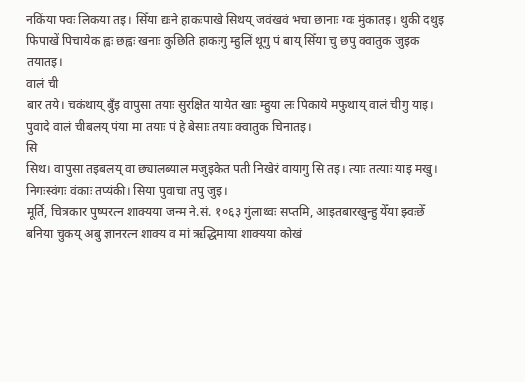नकिंया फ्वः लिकया तइ। सिँया द्यःने हाकःपाखे सिथय् जवंखवं भचा छानाः ग्वः मुंकातइ। थुकी दथुइ फिपाखें पिचायेक ह्वः छह्वः खनाः कुछिति हाकःगु म्हुलिं थूगु पं बाय् सिँया चु छपु क्वातुक जुइक तयातइ।
वालं ची
बार तये। चकंथाय् बुँइ वापुसा तयाः सुरक्षित यायेत खाः म्हुया लः पिकाये मफुथाय् वालं चीगु याइ। पुवादे वालं चीबलय् पंया मा तयाः पं हे बेसाः तयाः क्वातुक चिनातइ।
सि
सिथ। वापुसा तइबलय् वा छ्यालब्याल मजुइकेत पती निखेरं वायागु सि तइ। त्याः तत्याः याइ मखु। निगःस्वंगः वंकाः तप्यंकी। सिया पुवाचा तपु जुइ।
मूर्ति, चित्रकार पुष्परत्न शाक्यया जन्म ने.सं. १०६३ गुंलाथ्वः सप्तमि, आइतबारखुन्हु येँया झ्वःछेँ बनिया चुकय् अबु ज्ञानरत्न शाक्य व मां ऋद्धिमाया शाक्यया कोखं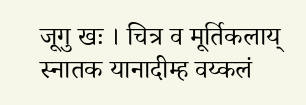जूगु खः । चित्र व मूर्तिकलाय् स्नातक यानादीम्ह वय्कलं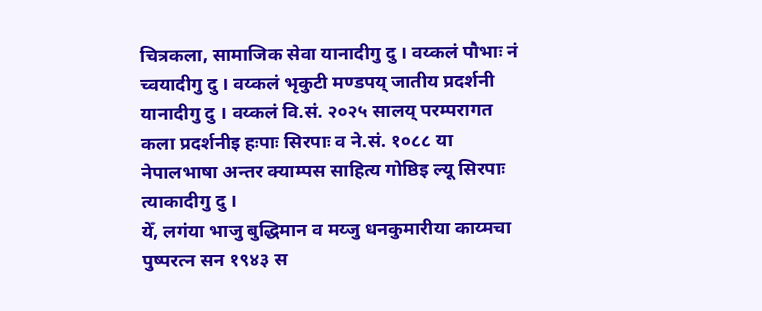चित्रकला, सामाजिक सेवा यानादीगु दु । वय्कलं पौभाः नं च्वयादीगु दु । वय्कलं भृकुटी मण्डपय् जातीय प्रदर्शनी यानादीगु दु । वय्कलं वि.सं. २०२५ सालय् परम्परागत कला प्रदर्शनीइ हःपाः सिरपाः व ने.सं. १०८८ या नेपालभाषा अन्तर क्याम्पस साहित्य गोष्ठिइ ल्यू सिरपाः त्याकादीगु दु ।
येँ, लगंया भाजु बुद्धिमान व मय्जु धनकुमारीया काय्मचा पुष्परत्न सन १९४३ स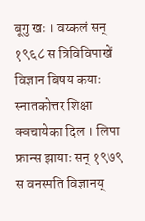बूगु खः । वय्कलं सन् १९६८ स त्रिविविपाखें विज्ञान बिषय कयाः स्नातकोत्तर शिक्षा क्वचायेका दिल । लिपा फ्रान्स झायाः सन् १९७९ स वनस्पति विज्ञानय्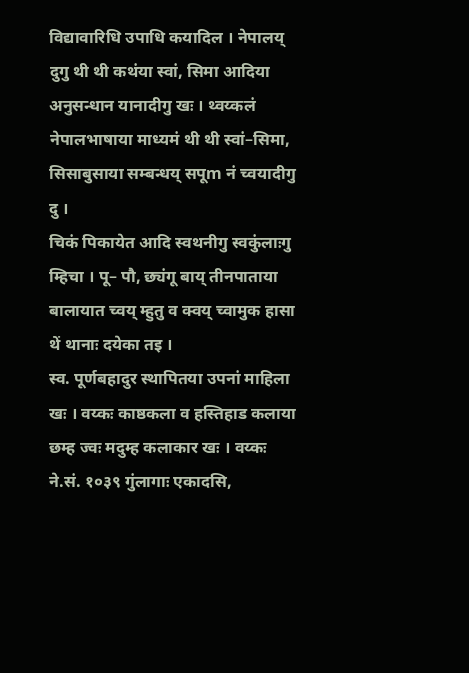विद्यावारिधि उपाधि कयादिल । नेपालय् दुगु थी थी कथंया स्वां, सिमा आदिया अनुसन्धान यानादीगु खः । थ्वय्कलं नेपालभाषाया माध्यमं थी थी स्वां–सिमा, सिसाबुसाया सम्बन्धय् सपूm नं च्वयादीगु दु ।
चिकं पिकायेत आदि स्वथनीगु स्वकुंलाःगु म्हिचा । पू– पौ, छ्यंगू बाय् तीनपाताया बालायात च्वय् म्हुतु व क्वय् च्वामुक हासा थें थानाः दयेका तइ ।
स्व. पूर्णबहादुर स्थापितया उपनां माहिला खः । वय्कः काष्ठकला व हस्तिहाड कलाया छम्ह ज्वः मदुम्ह कलाकार खः । वय्कः ने.सं. १०३९ गुंलागाः एकादसि,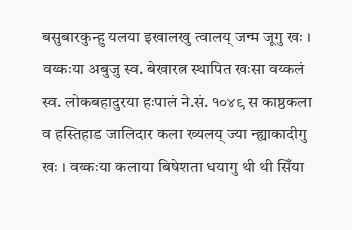बसुबारकुन्हु यलया इखालखु त्वालय् जन्म जूगु खः । वय्कःया अबुजु स्व. बेखारत्न स्थापित खःसा वय्कलं स्व. लोकबहादुरया हःपालं ने.सं. १०४९ स काष्ठकला व हस्तिहाड जालिदार कला ख्यलय् ज्या न्ह्याकादीगु खः । वय्कःया कलाया बिषेशता धयागु थी थी सिँया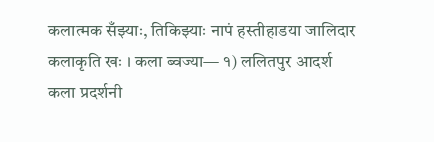कलात्मक सँझ्याः, तिकिझ्याः नापं हस्तीहाडया जालिदार कलाकृति खः । कला ब्वज्या— १) ललितपुर आदर्श कला प्रदर्शनी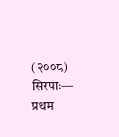(२००८) सिरपाः— प्रथम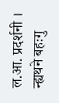ल.आ. प्रदर्शनी । न्ह्यथने बहःगु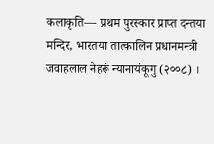कलाकृति— प्रथम पुरस्कार प्राप्त दन्तया मन्दिर, भारतया तात्कालिन प्रधानमन्त्री जवाहलाल नेहरूं न्यानायंकूगु (२००८) ।